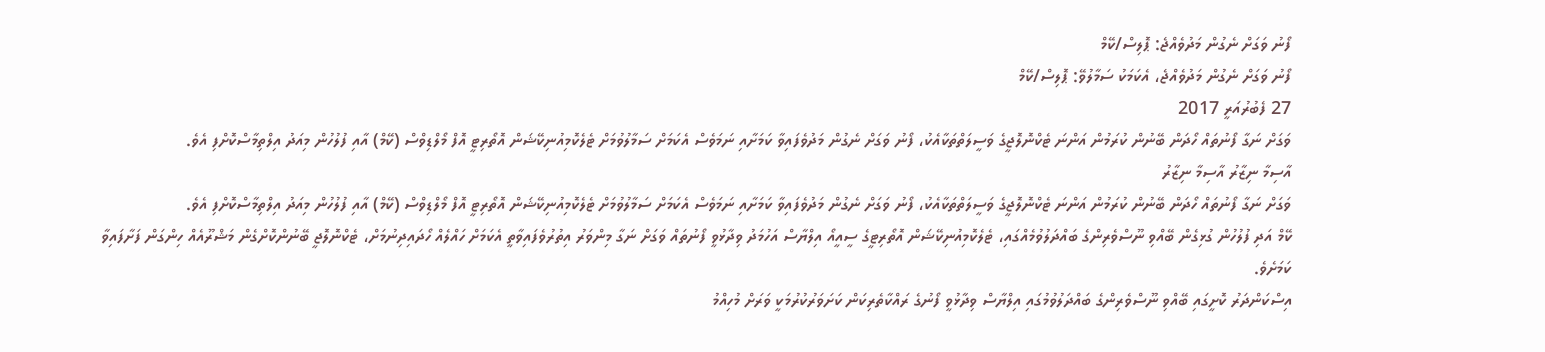ފޯނު ވަގަށް ނެގުން މަދުވެއްޖެ: ޕޮލިސް/ކޭމް
ފޯނު ވަގަށް ނެގުން މަދުވެއްޖެ، އެކަމަކު ސަމާލުވޭ: ޕޮލިސް/ކޭމް
27 ފެބުރުއަރީ 2017
ވަގަށް ނަގާ ފޯނުތައް ހޯދަން ބޭނުން ކުރަމުން އަންނަ ޓެކްނޮލޮޖީގެ ވަސީލަތްތަކާއެކު، ފޯނު ވަގަށް ނެގުން މަދުވެފައިވާ ކަމަށާއި ނަމަވެސް އެކަމަށް ސަމާލުވުމަށް ޓެލެކޮމިއުނިކޭޝަން އޮތޯރިޓީ އޮފް މޯލްޑިވްސް (ކޭމް) އާއި ފުލުހުން މިއަދު އިލްތިމާސްކޮށްފި އެވެ.
އާސިމާ ނިޒާރު އާސިމާ ނިޒާރު
ވަގަށް ނަގާ ފޯނުތައް ހޯދަން ބޭނުން ކުރަމުން އަންނަ ޓެކްނޮލޮޖީގެ ވަސީލަތްތަކާއެކު، ފޯނު ވަގަށް ނެގުން މަދުވެފައިވާ ކަމަށާއި ނަމަވެސް އެކަމަށް ސަމާލުވުމަށް ޓެލެކޮމިއުނިކޭޝަން އޮތޯރިޓީ އޮފް މޯލްޑިވްސް (ކޭމް) އާއި ފުލުހުން މިއަދު އިލްތިމާސްކޮށްފި އެވެ.
ކޭމް އަދި ފުލުހުން ގުޅިގެން ބޭއްވި ނޫސްވެރިންގެ ބައްދަލުވުމެއްގައި، ޓެލެކޮމިއުނިކޭޝަން އޮތޯރިޓީގެ ސީއީއޯ އިލްޔާސް އަހުމަދު ވިދާޅުވީ ފޯނުތައް ވަގަށް ނަގާ މިންވަރު އިތުރުވެފައިވާތީ އެކަމަށް ހައްލެއް ހޯދައިދިނުމަށް، ޓެކްނޮލޮޖީ ބޭނުންކޮށްގެން މަޝްރޫއެއް ހިންގަން ފަށާފައިވާ ކަމަށެވެ.
އިސްކަންދަރު ކޮށީގައި ބޭއްވި ނޫސްވެރިންގެ ބައްދަލުވުމުގައި އިލްޔާސް ވިދާޅުވީ ފޯނުގެ ރައްކާތެރިކަން ކަށަވަރުކުރުމަކީ ވަރަށް މުހިއްމު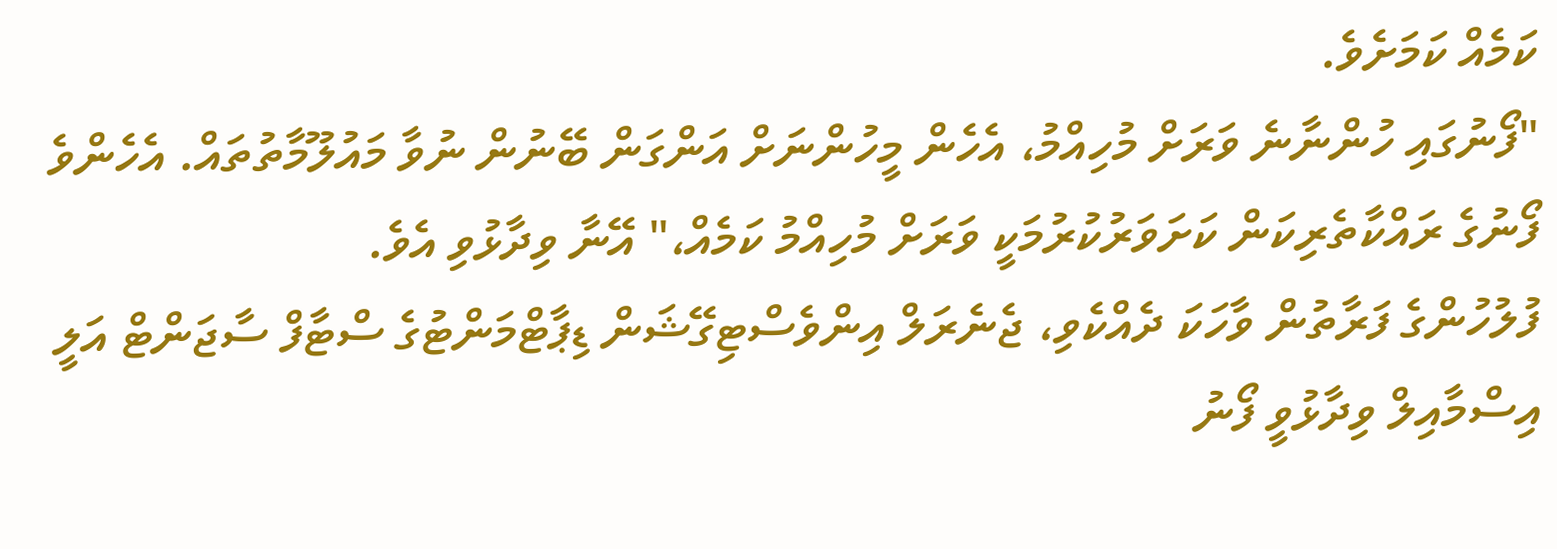ކަމެއް ކަމަށެވެ.
"ފޯނުގައި ހުންނާނެ ވަރަށް މުހިއްމު، އެހެން މީހުންނަށް އަންގަން ބޭނުން ނުވާ މައުލޫމާތުތައް. އެހެންވެ ފޯނުގެ ރައްކާތެރިކަން ކަށަވަރުކުރުމަކީ ވަރަށް މުހިއްމު ކަމެއް،" އޭނާ ވިދާޅުވި އެވެ.
ފުލުހުންގެ ފަރާތުން ވާހަކަ ދެއްކެވި، ޖެނެރަލް އިންވެސްޓިގޭޝަން ޑިޕާޓްމަންޓުގެ ސްޓާފް ސާޖަންޓް އަލީ އިސްމާއިލް ވިދާޅުވީ ފޯނު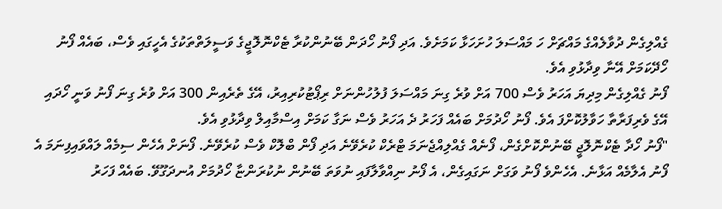ގެއްލިގެން ދުވާލެއްގެ މައްޗަށް ހަ މައްސަލަ ހުށަހަޅާ ކަމަށެވެ. އަދި ފޯނު ހޯދަން ބޭނުންކުރާ ޓެކްނޮލޮޖީގެ ވަސީލަތްތަކުގެ އެހީގައި ވެސް، ބައެއް ފޯނު ހޯދޭކަމަށް އޭނާ ވިދާޅުވި އެވެ.
ފޯނު ގެއްލިގެން މިދިޔަ އަހަރު ވެސް 700 އަށް ވުރެ ގިނަ މައްސަލަ ފުލުހުންނަށް ރިޕޯޓުކުރިއިރު، އޭގެ ތެރެއިން 300 އަށް ވުރެ ގިނަ ފޯނު ވަނީ ހޯދައި އޭގެ ވެރިފަރާތާ ހަވާލުކޮށްފަ އެވެ. ފޯނު ހޯދުމަށް ބައެއް ފަހަރު ދެ އަހަރު ވެސް ނަގާ ކަމަށް އިސްމާއިލް ވިދާޅުވި އެވެ.
"ފޯނު ހޯދާ ޓެކްނޮލޮޖީ ބޭނުންކޮށްގެން، ފޯނެއް ގެއްލިއްޖެނަމަ ޓްރެކް ކުރެވޭނެ އަދި ފޯން ބްލޮކް ވެސް ކުރެވޭނެ. ފޯނަށް އެހެން ސިމެއް ލައްވައިފިނަމަ އެ ފޯނު އެލާމެއް އަޅާނެ. އެހެންވެ ފޯނު ވަގަށް ނަގައިގެން، އެ ފޯނު ނިއްވާލާފައި ނުވަތަ ބޭނުން ނުކުރަންޏާ ހޯދުމަށް އުނދަގޫވޭ. ބައެއް ފަހަރު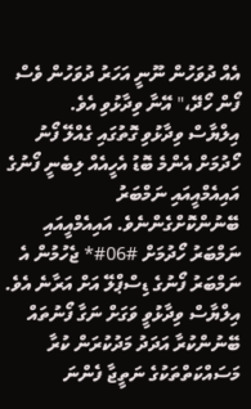އެއް ދުވަހުން ނޫނީ އަހަރު ދުވަހުން ވެސް ފޯން ހޯދޭ،" އޭނާ ވިދާޅުވި އެވެ.
އިލްޔާސް ވިދާޅުވި ގޮތުގައި ގެއްލޭ ފޯނު ހޯދުމަށް އެންމެ ބޮޑު އެހީއެއް ލިބެނީ ފޯނުގެ އައިއެމްއީއައި ނަމްބަރު ބޭނުންކޮށްގެންނެވެ. އައިއެމްއީއައި ނަމްބަރު ހޯދުމަށް #06#* ޖެހުމުން އެ ނަމްބަރު ފޯނުގެ ޑިސްޕްލޭ އަށް އަރާނެ އެވެ.
އިލްޔާސް ވިދާޅުވީ ވަގަށް ނަގާ ފޯނުތައް ބޭނުންކުރާ އަދަދު މަދުކުރަން ކުރާ މަސައްކަތްތަކުގެ ނަތީޖާ ފެންނަ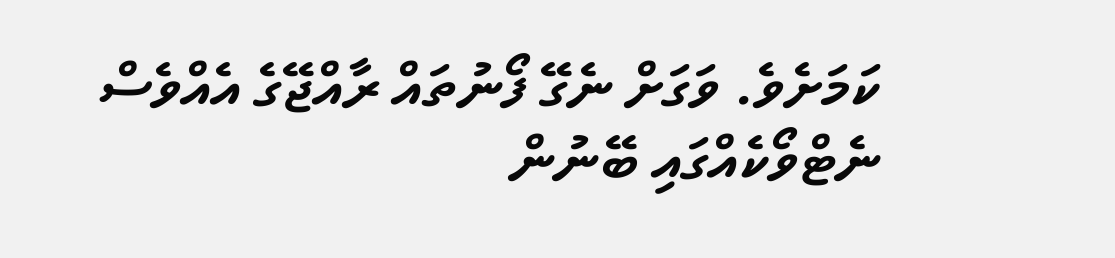ކަމަށެވެ. ވަގަށް ނެގޭ ފޯނުތައް ރާއްޖޭގެ އެއްވެސް ނެޓްވޯކެއްގައި ބޭނުން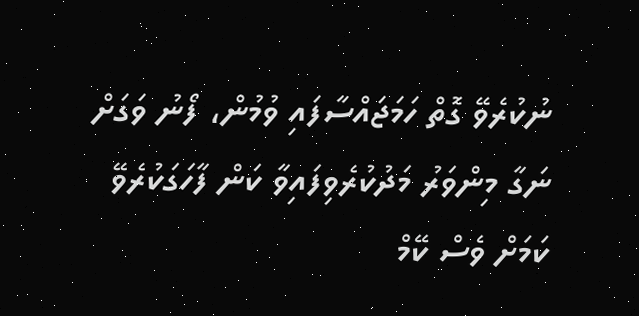ނުކުރެވޭ ގޮތް ހަމަޖައްސާފައި ވުމުން، ފޯނު ވަގަށް ނަގާ މިންވަރު މަދުކުރެވިފައިވާ ކަން ފާހަގަކުރެވޭ ކަމަށް ވެސް ކޭމް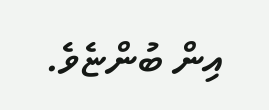އިން ބުންޏެވެ.